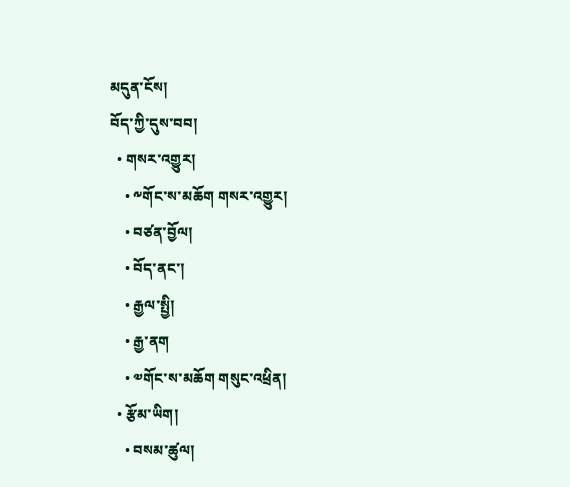མདུན་ངོས།
བོད་ཀྱི་དུས་བབ།
  • གསར་འགྱུར།
    • ༸གོང་ས་མཆོག གསར་འགྱུར།
    • བཙན་བྱོལ།
    • བོད་ནང་།
    • རྒྱལ་སྤྱི།
    • རྒྱ་ནག
    • ༧གོང་ས་མཆོག གསུང་འཕྲིན།
  • རྩོམ་ཡིག།
    • བསམ་ཚུལ།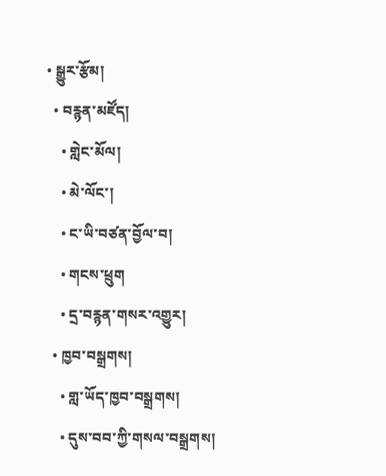• སྒྱུར་རྩོམ།
  • བརྙན་མཛོད།
    • གླེང་མོལ།
    • མེ་ལོང་།
    • ང་ཡི་བཙན་བྱོལ་བ།
    • གངས་ཕྲུག
    • དྲ་བརྙན་གསར་འགྱུར།
  • ཁྱབ་བསྒྲགས།
    • གླ་ཡོད་ཁྱབ་བསྒྲགས།
    • དུས་བབ་ཀྱི་གསལ་བསྒྲགས།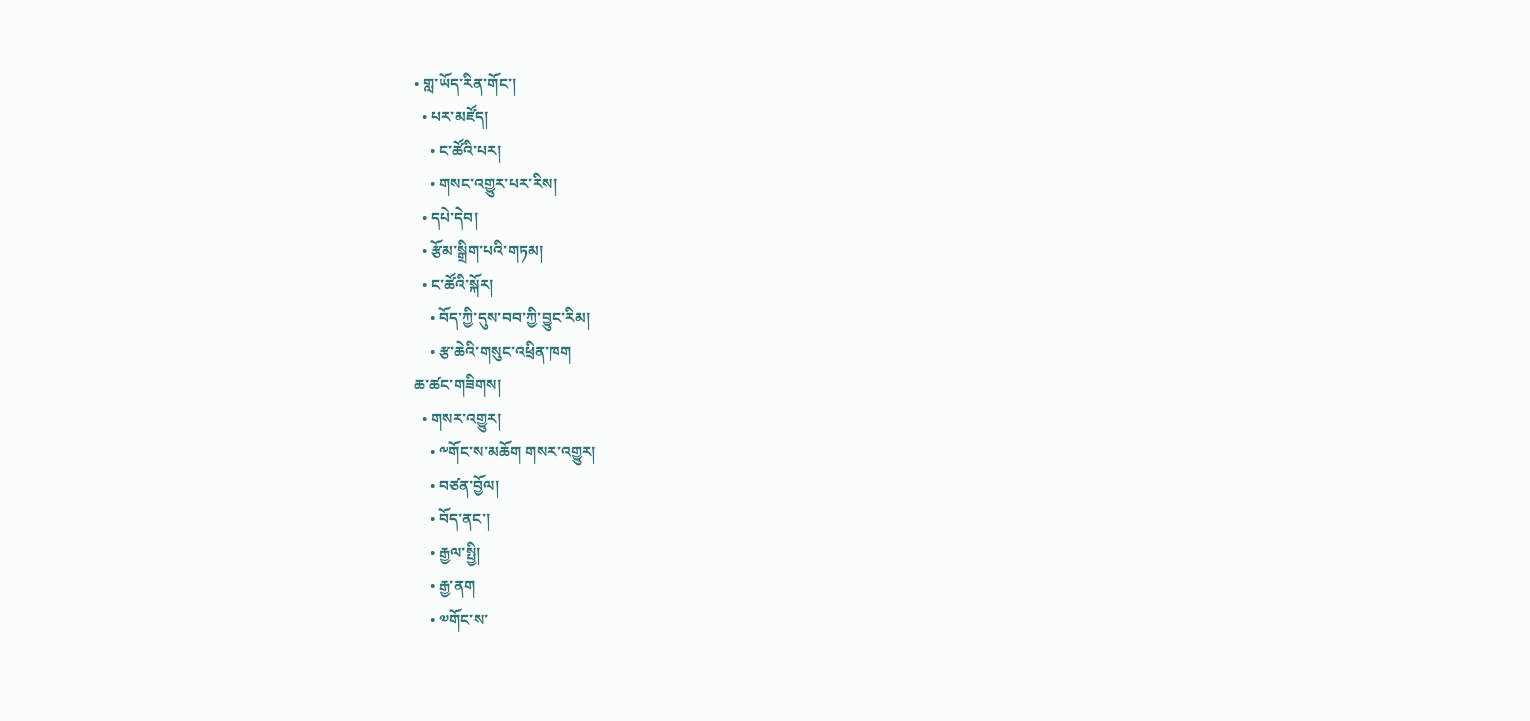• གླ་ཡོད་རིན་གོང་།
  • པར་མཛོད།
    • ང་ཚོའི་པར།
    • གསང་འགྱུར་པར་རིས།
  • དཔེ་དེབ།
  • རྩོམ་སྒྲིག་པའི་གཏམ།
  • ང་ཚོའི་སྐོར།
    • བོད་ཀྱི་དུས་བབ་ཀྱི་བྱུང་རིམ།
    • རྩ་ཆེའི་གསུང་འཕྲིན་ཁག
ཆ་ཚང་གཟིགས།
  • གསར་འགྱུར།
    • ༸གོང་ས་མཆོག གསར་འགྱུར།
    • བཙན་བྱོལ།
    • བོད་ནང་།
    • རྒྱལ་སྤྱི།
    • རྒྱ་ནག
    • ༧གོང་ས་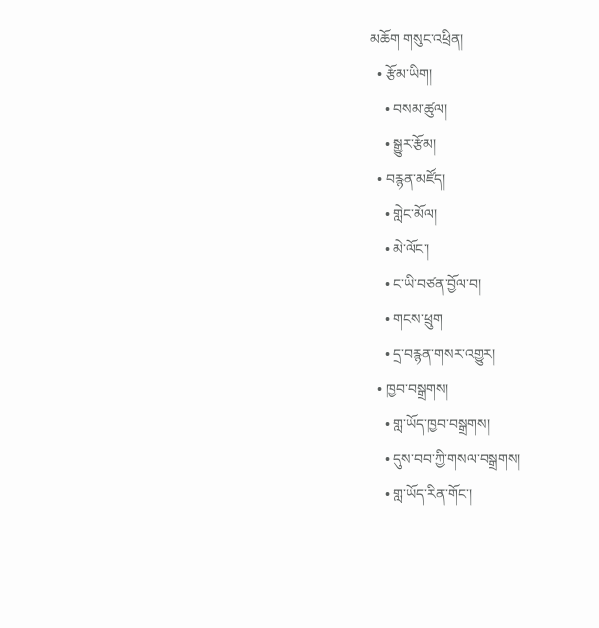མཆོག གསུང་འཕྲིན།
  • རྩོམ་ཡིག།
    • བསམ་ཚུལ།
    • སྒྱུར་རྩོམ།
  • བརྙན་མཛོད།
    • གླེང་མོལ།
    • མེ་ལོང་།
    • ང་ཡི་བཙན་བྱོལ་བ།
    • གངས་ཕྲུག
    • དྲ་བརྙན་གསར་འགྱུར།
  • ཁྱབ་བསྒྲགས།
    • གླ་ཡོད་ཁྱབ་བསྒྲགས།
    • དུས་བབ་ཀྱི་གསལ་བསྒྲགས།
    • གླ་ཡོད་རིན་གོང་།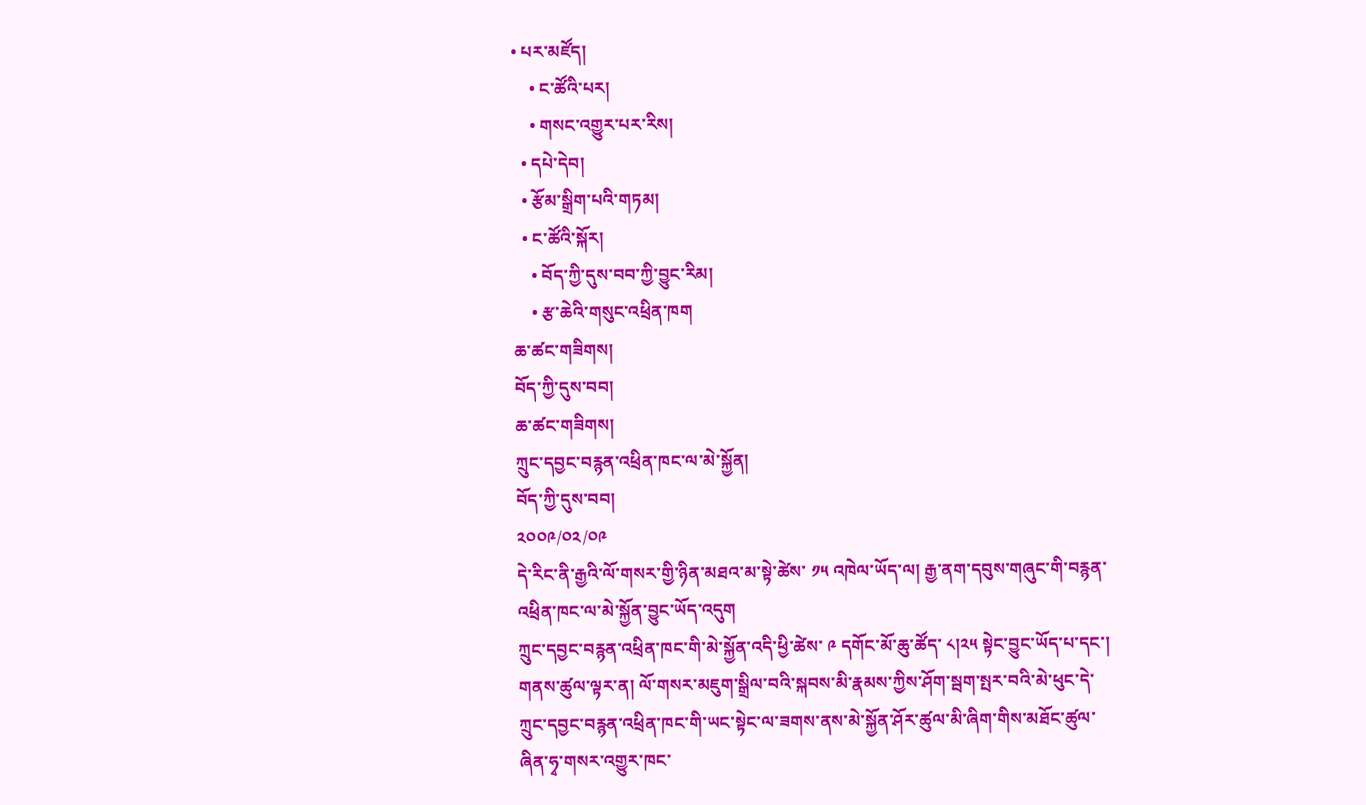• པར་མཛོད།
    • ང་ཚོའི་པར།
    • གསང་འགྱུར་པར་རིས།
  • དཔེ་དེབ།
  • རྩོམ་སྒྲིག་པའི་གཏམ།
  • ང་ཚོའི་སྐོར།
    • བོད་ཀྱི་དུས་བབ་ཀྱི་བྱུང་རིམ།
    • རྩ་ཆེའི་གསུང་འཕྲིན་ཁག
ཆ་ཚང་གཟིགས།
བོད་ཀྱི་དུས་བབ།
ཆ་ཚང་གཟིགས།
ཀྲུང་དབྱང་བརྙན་འཕྲིན་ཁང་ལ་མེ་སྐྱོན།
བོད་ཀྱི་དུས་བབ།
༢༠༠༩/༠༢/༠༩
དེ་རིང་ནི་རྒྱའི་ལོ་གསར་གྱི་ཉིན་མཐའ་མ་སྟེ་ཚེས་ ༡༥ འཁེལ་ཡོད་ལ། རྒྱ་ནག་དབུས་གཞུང་གི་བརྙན་འཕྲིན་ཁང་ལ་མེ་སྐྱོན་བྱུང་ཡོད་འདུག
ཀྲུང་དབྱང་བརྙན་འཕྲིན་ཁང་གི་མེ་སྐྱོན་འདི་ཕྱི་ཚེས་ ༩ དགོང་མོ་ཆུ་ཚོད་ ༨།༢༥ སྟེང་བྱུང་ཡོད་པ་དང་། གནས་ཚུལ་ལྟར་ན། ལོ་གསར་མཇུག་སྒྲིལ་བའི་སྐབས་མི་རྣམས་ཀྱིས་ཤོག་སྦག་སྤར་བའི་མེ་ཕུང་དེ་ཀྲུང་དབྱང་བརྙན་འཕྲིན་ཁང་གི་ཡང་སྟེང་ལ་ཟགས་ནས་མེ་སྐྱོན་ཤོར་ཚུལ་མི་ཞིག་གིས་མཐོང་ཚུལ་ཞིན་ཧྭ་གསར་འགྱུར་ཁང་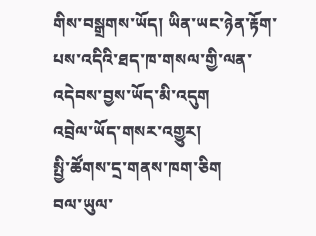གིས་བསྒྲགས་ཡོད། ཡིན་ཡང་ཉེན་རྟོག་པས་འདིའི་ཐད་ཁ་གསལ་གྱི་ལན་འདེབས་བྱས་ཡོད་མི་འདུག
འབྲེལ་ཡོད་གསར་འགྱུར།
སྤྱི་ཚོགས་དྲ་གནས་ཁག་ཅིག
བལ་ཡུལ་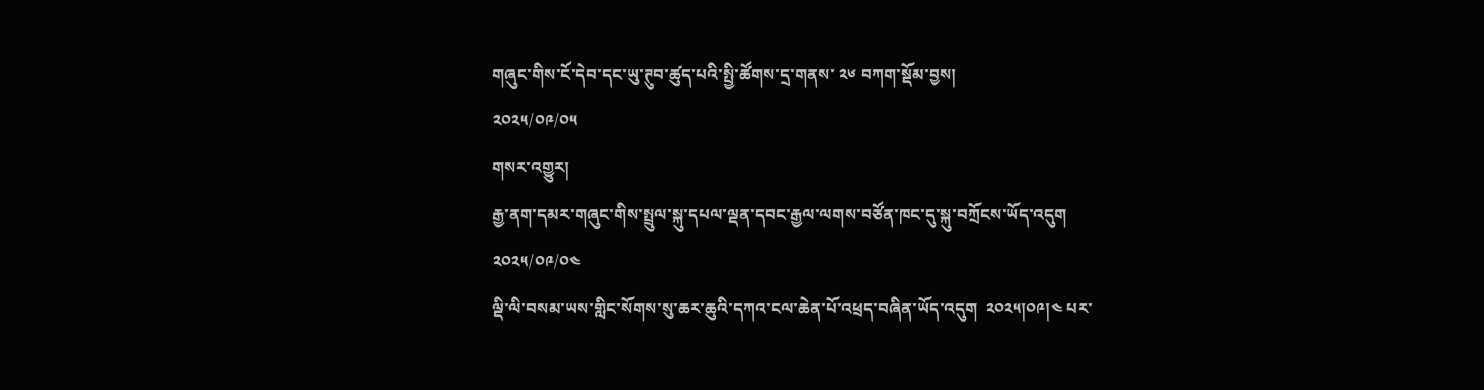གཞུང་གིས་ངོ་དེབ་དང་ཡུ་ཊུབ་ཚུད་པའི་སྤྱི་ཚོགས་དྲ་གནས་ ༢༦ བཀག་སྡོམ་བྱས།
༢༠༢༥/༠༩/༠༥
གསར་འགྱུར།
རྒྱ་ནག་དམར་གཞུང་གིས་སྤྲུལ་སྐུ་དཔལ་ལྡན་དབང་རྒྱལ་ལགས་བཙོན་ཁང་དུ་སྐུ་བཀྲོངས་ཡོད་འདུག
༢༠༢༥/༠༩/༠༤
ལྡི་ལི་བསམ་ཡས་གླིང་སོགས་སུ་ཆར་ཆུའི་དཀའ་ངལ་ཆེན་པོ་འཕྲད་བཞིན་ཡོད་འདུག  ༢༠༢༥།༠༩།༤ པར་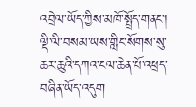འབྲེལ་ཡོད་ཀྱིས་མཁོ་སྤྲོད་གནང་།
ལྡི་ལི་བསམ་ཡས་གླིང་སོགས་སུ་ཆར་ཆུའི་དཀའ་ངལ་ཆེན་པོ་འཕྲད་བཞིན་ཡོད་འདུག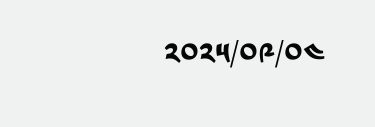༢༠༢༥/༠༩/༠༤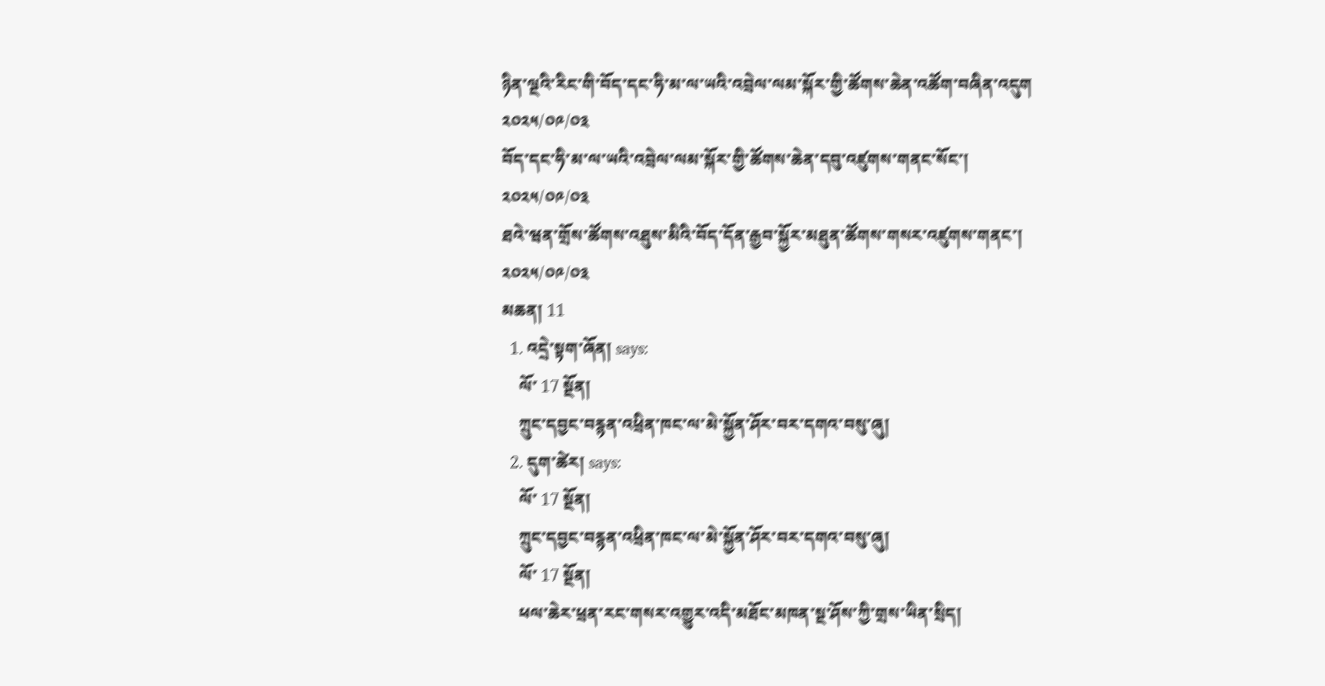ཉིན་ལྔའི་རིང་གི་བོད་དང་ཧི་མ་ལ་ཡའི་འབྲེལ་ལམ་སྐོར་གྱི་ཚོགས་ཆེན་འཚོག་བཞིན་འདུག
༢༠༢༥/༠༩/༠༣
བོད་དང་ཧི་མ་ལ་ཡའི་འབྲེལ་ལམ་སྐོར་གྱི་ཚོགས་ཆེན་དབུ་འཛུགས་གནང་སོང་།
༢༠༢༥/༠༩/༠༣
ཐའེ་ཝན་གྲོས་ཚོགས་འཐུས་མིའི་བོད་དོན་རྒྱབ་སྐྱོར་མཐུན་ཚོགས་གསར་འཛུགས་གནང་།
༢༠༢༥/༠༩/༠༣
མཆན། 11
  1. འདྲེ་སྟག་ཞོན། says:
    ལོ་ 17 སྔོན།
    ཀྲུང་དབྱང་བརྙན་འཕྲིན་ཁང་ལ་མེ་སྐྱོན་ཤོར་བར་དགའ་བསུ་ཞུ།
  2. དུག་ཚེར། says:
    ལོ་ 17 སྔོན།
    ཀྲུང་དབྱང་བརྙན་འཕྲིན་ཁང་ལ་མེ་སྐྱོན་ཤོར་བར་དགའ་བསུ་ཞུ།
    ལོ་ 17 སྔོན།
    ཕལ་ཆེར་ཕྲན་རང་གསར་འགྱུར་འདི་མཐོང་མཁན་སྔ་ཤོས་ཀྱི་གྲས་ཡིན་སྲིད།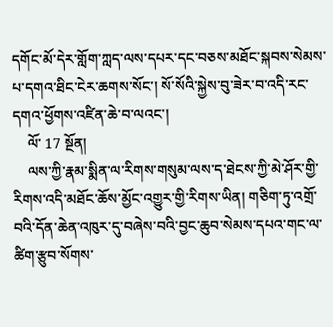དགོང་མོ་དེར་གློག་ཀླད་ལས་དཔར་དང་བཅས་མཐོང་སྐབས་སེམས་པ་དགའ་ཐིང་ངེར་ཆགས་སོང་། སོ་སོའི་སྐྱེས་བུ་ཟེར་བ་འདི་རང་དགའ་ཕྱོགས་འཛིན་ཆེ་བ་ལའང་།
    ལོ་ 17 སྔོན།
    ལས་ཀྱི་རྣམ་སྨིན་ལ་རིགས་གསུམ་ལས་ད་ཐེངས་ཀྱི་མེ་ཤོར་གྱི་རིགས་འདི་མཐོང་ཆོས་མྱོང་འགྱུར་གྱི་རིགས་ཡིན། གཅིག་ཏུ་འགྲོ་བའི་དོན་ཆེན་འཁུར་དུ་བཞེས་བའི་བྱང་ཆུབ་སེམས་དཔའ་གང་ལ་ཚིག་རྩུབ་སོགས་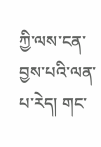ཀྱི་ལས་ངན་བྱས་པའི་ལན་པ་རེད། གང་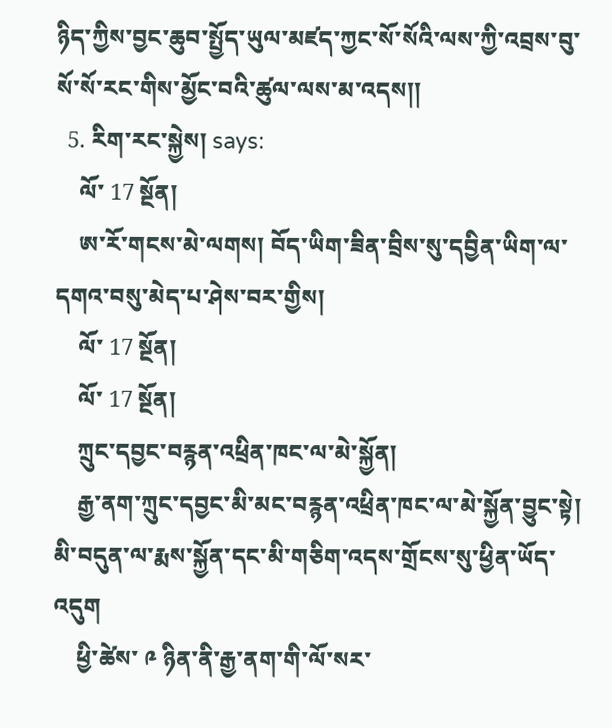ཉིད་ཀྱིས་བྱང་ཆུབ་སྤྱོད་ཡུལ་མཛད་ཀྱང་སོ་སོའི་ལས་ཀྱི་འབྲས་བུ་སོ་སོ་རང་གིས་མྱོང་བའི་ཚུལ་ལས་མ་འདས།།
  5. རིག་རང་སྐྱེས། says:
    ལོ་ 17 སྔོན།
    ཨ་རོ་གངས་མེ་ལགས། བོད་ཡིག་ཟིན་བྲིས་སུ་དབྱིན་ཡིག་ལ་དགའ་བསུ་མེད་པ་ཤེས་བར་གྱིས།
    ལོ་ 17 སྔོན།
    ལོ་ 17 སྔོན།
    ཀྲུང་དབྱང་བརྙན་འཕྲིན་ཁང་ལ་མེ་སྐྱོན།
    རྒྱ་ནག་ཀྲུང་དབྱང་མི་མང་བརྙན་འཕྲིན་ཁང་ལ་མེ་སྐྱོན་བྱུང་སྟེ། མི་བདུན་ལ་རྨས་སྐྱོན་དང་མི་གཅིག་འདས་གྲོངས་སུ་ཕྱིན་ཡོད་འདུག
    ཕྱི་ཚེས་ ༩ ཉིན་ནི་རྒྱ་ནག་གི་ལོ་སར་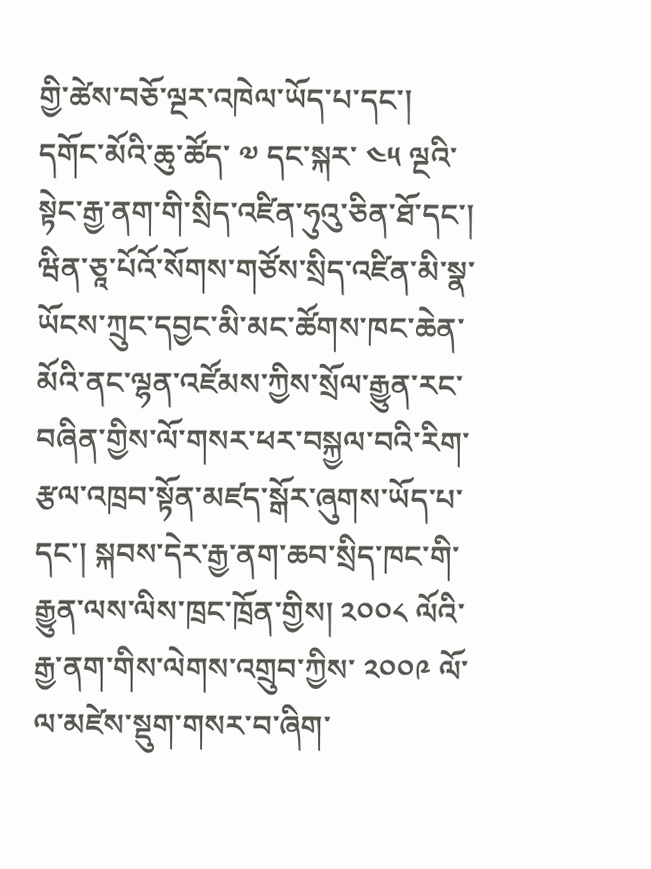གྱི་ཚེས་བཅོ་ལྔར་འཁེལ་ཡོད་པ་དང་། དགོང་མོའི་ཆུ་ཚོད་ ༧ དང་སྐར་ ༤༥ ལྔའི་སྟེང་རྒྱ་ནག་གི་སྲིད་འཛིན་ཧུའུ་ཅིན་ཐོ་དང་། ཝིན་ཅཱ་པོའོ་སོགས་གཙོས་སྲིད་འཛིན་མི་སྣ་ཡོངས་ཀྲུང་དབྱང་མི་མང་ཚོགས་ཁང་ཆེན་མོའི་ནང་ལྷན་འཛོམས་ཀྱིས་སྲོལ་རྒྱུན་རང་བཞིན་གྱིས་ལོ་གསར་ཕར་བསྐྱལ་བའི་རིག་རྩལ་འཁྲབ་སྟོན་མཛད་སྒོར་ཞུགས་ཡོད་པ་དང་། སྐབས་དེར་རྒྱ་ནག་ཆབ་སྲིད་ཁང་གི་རྒྱུན་ལས་ལིས་ཁྲང་ཁྲོན་གྱིས། ༢༠༠༨ ལོའི་རྒྱ་ནག་གིས་ལེགས་འགྲུབ་ཀྱིས་ ༢༠༠༩ ལོ་ལ་མཛེས་སྡུག་གསར་བ་ཞིག་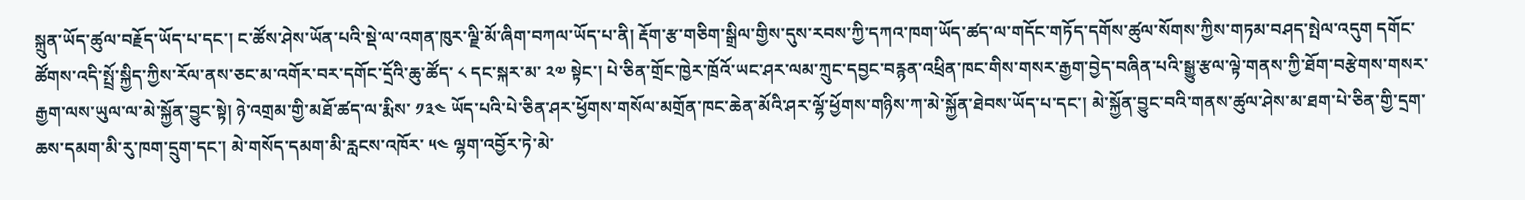སྐྲུན་ཡོད་ཚུལ་བརྗོད་ཡོད་པ་དང་། ང་ཚོས་ཤེས་ཡོན་པའི་སྡེ་ལ་འགན་ཁུར་ལྗི་མོ་ཞིག་བཀལ་ཡོད་པ་ནི། རྡོག་རྩ་གཅིག་སྒྲིལ་གྱིས་དུས་རབས་ཀྱི་དཀའ་ཁག་ཡོད་ཚད་ལ་གདོང་གཏོད་དགོས་ཚུལ་སོགས་ཀྱིས་གཏམ་བཤད་སྤེལ་འདུག དགོང་ཚོགས་འདི་སྤྲོ་སྐྱིད་ཀྱིས་རོལ་ནས་ཅང་མ་འགོར་བར་དགོང་དྲོའི་ཆུ་ཚོད་ ༨ དང་སྐར་མ་ ༢༧ སྟེང་། པེ་ཅིན་གྲོང་ཁྱེར་ཁྲོའོ་ཡང་ཤར་ལམ་ཀྲུང་དབྱང་བརྙན་འཕྲིན་ཁང་གིས་གསར་རྒྱག་བྱེད་བཞིན་པའི་སྒྱུ་རྩལ་ལྟེ་གནས་ཀྱི་ཐོག་བརྩེགས་གསར་རྒྱག་ལས་ཡུལ་ལ་མེ་སྐྱོན་བྱུང་སྟེ། ཉེ་འགྲམ་གྱི་མཐོ་ཚད་ལ་རྨིས་ ༡༣༤ ཡོད་པའི་པེ་ཅིན་ཤར་ཕྱོགས་གསོལ་མགྲོན་ཁང་ཆེན་མོའི་ཤར་ལྷོ་ཕྱོགས་གཉིས་ཀ་མེ་སྐྱོན་ཐེབས་ཡོད་པ་དང་། མེ་སྐྱོན་བྱུང་བའི་གནས་ཚུལ་ཤེས་མ་ཐག་པེ་ཅིན་གྱི་དྲག་ཆས་དམག་མི་རུ་ཁག་དྲུག་དང་། མེ་གསོད་དམག་མི་རླངས་འཁོར་ ༥༤ ལྷག་འབྱོར་ཏེ་མེ་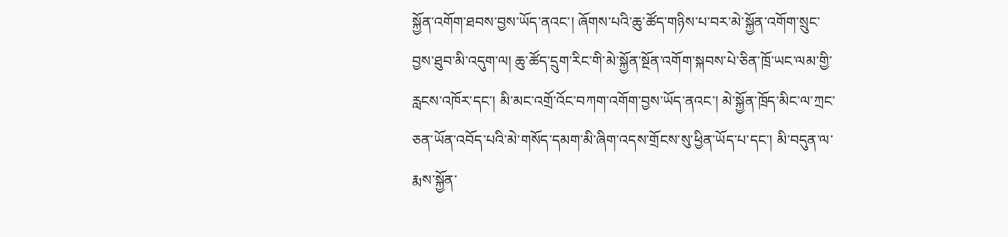སྐྱོན་འགོག་ཐབས་བྱས་ཡོད་ནའང་། ཞོགས་པའི་ཆུ་ཚོད་གཉིས་པ་བར་མེ་སྐྱོན་འགོག་སྲུང་བྱས་ཐུབ་མི་འདུག་ལ། ཆུ་ཚོད་དྲུག་རིང་གི་མེ་སྐྱོན་སྔོན་འགོག་སྐབས་པེ་ཅིན་ཁྲོ་ཡང་ལམ་གྱི་རླངས་འཁོར་དང་། མི་མང་འགྲོ་འོང་བཀག་འགོག་བྱས་ཡོད་ནའང་། མེ་སྐྱོན་ཁྲོད་མིང་ལ་ཀྲང་ཅན་ཡོན་འབོད་པའི་མེ་གསོད་དམག་མི་ཞིག་འདས་གྲོངས་སུ་ཕྱིན་ཡོད་པ་དང་། མི་བདུན་ལ་རྨས་སྐྱོན་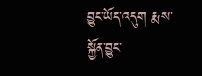བྱུང་ཡོད་འདུག རྨས་སྐྱོན་བྱུང་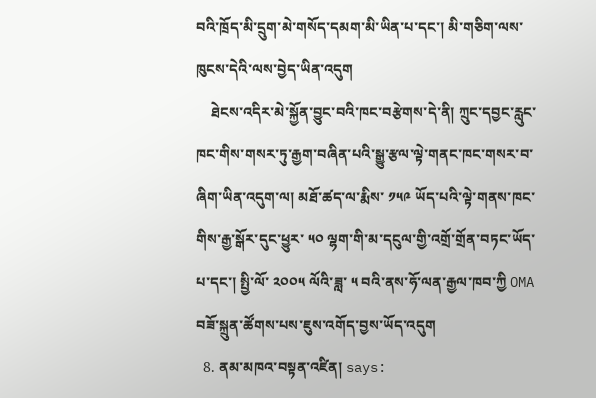བའི་ཁྲོད་མི་དྲུག་མེ་གསོད་དམག་མི་ཡིན་པ་དང་། མི་གཅིག་ལས་ཁུངས་དེའི་ལས་བྱེད་ཡིན་འདུག
    ཐེངས་འདིར་མེ་སྐྱོན་བྱུང་བའི་ཁང་བརྩེགས་དེ་ནི། ཀྲུང་དབྱང་རླུང་ཁང་གིས་གསར་ཏུ་རྒྱག་བཞིན་པའི་སྒྱུ་རྩལ་ལྟེ་གནང་ཁང་གསར་བ་ཞིག་ཡིན་འདུག་ལ། མཐོ་ཚད་ལ་རྨིས་ ༡༥༩ ཡོད་པའི་ལྟེ་གནས་ཁང་གིས་རྒྱ་སྒོར་དུང་ཕྱུར་ ༥༠ ལྷག་གི་མ་དངུལ་གྱི་འགྲོ་གྲོན་བཏང་ཡོད་པ་དང་། སྤྱི་ལོ་ ༢༠༠༥ ལོའི་ཟླ་ ༥ བའི་ནས་ཧོ་ལན་རྒྱལ་ཁབ་ཀྱི OMA བཟོ་སྐྲུན་ཚོགས་པས་ཇུས་འགོད་བྱས་ཡོད་འདུག
  8. ནམ་མཁའ་བསྟན་འཛིན། says: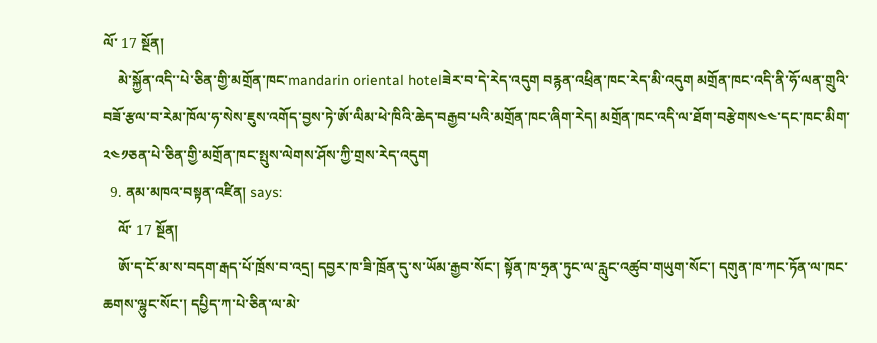ལོ་ 17 སྔོན།
    མེ་སྐྱོན་འདི་་པེ་ཅིན་གྱི་མགྲོན་ཁང་mandarin oriental hotelཟེར་བ་དེ་རེད་འདུག བརྙན་འཕྲིན་ཁང་རེད་མི་འདུག མགྲོན་ཁང་འདི་ནི་ཧོ་ལན་གྲུའི་བཟོ་རྩལ་བ་རེམ་ཁོལ་ཧ་སེས་ཇུས་འགོད་བྱས་ཏེ་ཨོ་ལིམ་ཕེ་ཁིའི་ཆེད་བརྒྱབ་པའི་མགྲོན་ཁང་ཞིག་རེད། མགྲོན་ཁང་འདི་ལ་ཐོག་བརྩེགས༤༤་དང་ཁང་མིག་༢༤༡ཅན་པེ་ཅིན་གྱི་མགྲོན་ཁང་སྤུས་ལེགས་ཤོས་ཀྱི་གྲས་རེད་འདུག
  9. ནམ་མཁའ་བསྟན་འཛིན། says:
    ལོ་ 17 སྔོན།
    ཨོ་ད་ངོ་མ་ས་བདག་རྒད་པོ་ཁྲོས་བ་འདྲ། དབྱར་ཁ་ཟི་ཁྲོན་དུ་ས་ཡོམ་རྒྱབ་སོང་། སྟོན་ཁ་ཧྲན་ཏུང་ལ་རླུང་འཚུབ་གཡུག་སོང་། དགུན་ཁ་ཀང་ཏོན་ལ་ཁང་ཆགས་ལྷུང་སོང་། དཔྱིད་ཀ་པེ་ཅིན་ལ་མེ་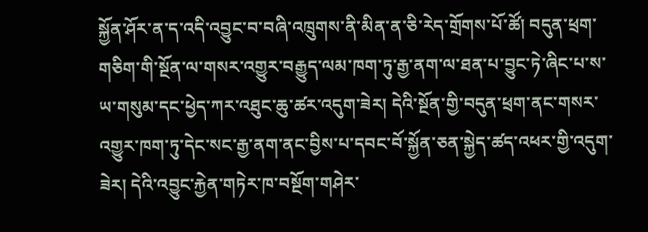སྐྱོན་ཤོར་ན་ད་འདི་འབྱུང་བ་བཞི་འཁྲུགས་ནི་མིན་ན་ཅི་རེད་གྲོགས་པོ་ཚོ། བདུན་ཕྲག་གཅིག་གི་སྔོན་ལ་གསར་འགྱུར་བརྒྱུད་ལམ་ཁག་ཏུ་རྒྱ་ནག་ལ་ཐན་པ་བྱུང་ཏེ་ཞིང་པ་ས་ཡ་གསུམ་དང་ཕྱེད་ཀར་འཐུང་ཆུ་ཚར་འདུག་ཟེར། དེའི་སྔོན་གྱི་བདུན་ཕྲག་ནང་གསར་འགྱུར་ཁག་ཏུ་དེང་སང་རྒྱ་ནག་ནང་བྱིས་པ་དབང་བོ་སྐྱོན་ཅན་སྐྱེད་ཚད་འཕར་གྱི་འདུག་ཟེར། དེའི་འབྱུང་རྐྱེན་གཏེར་ཁ་བསྔོག་གཤེར་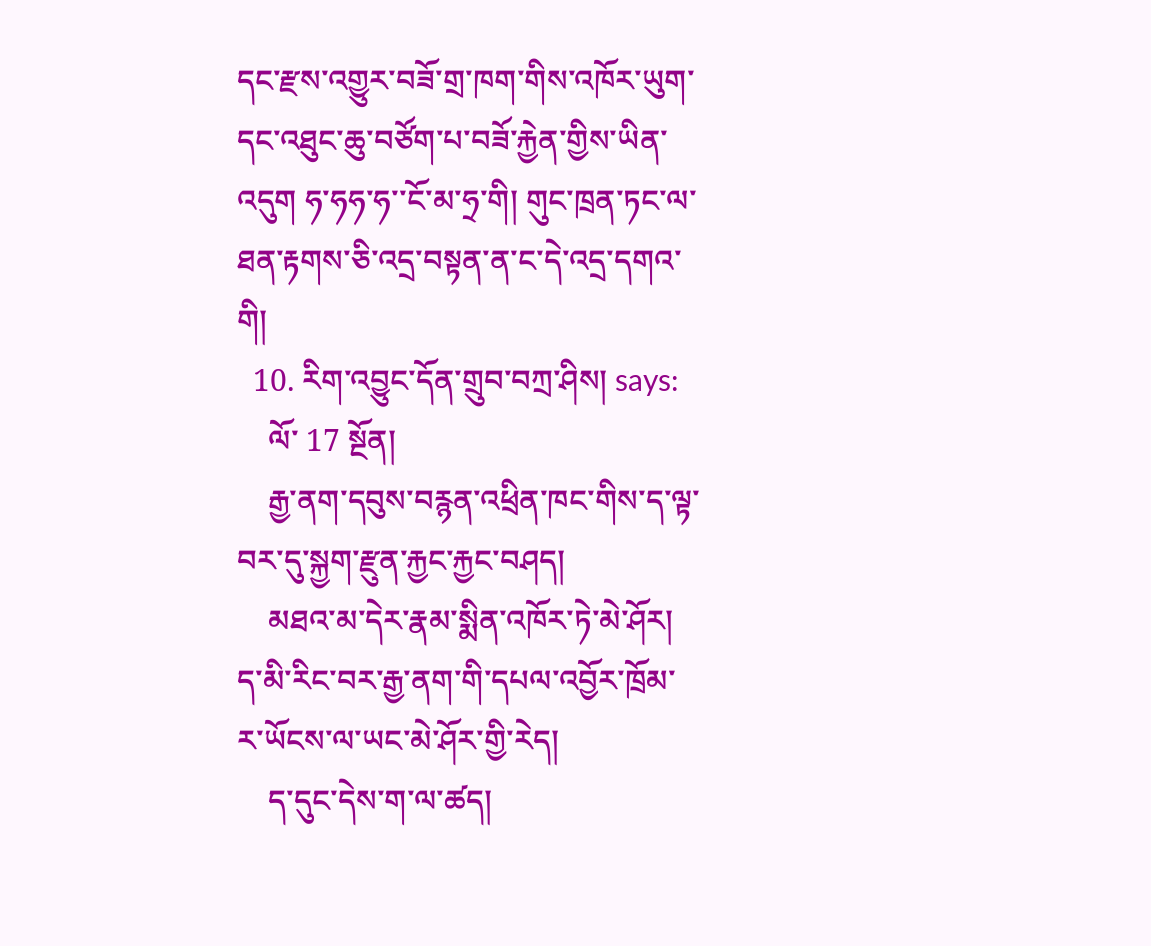དང་རྫས་འགྱུར་བཟོ་གྲ་ཁག་གིས་འཁོར་ཡུག་དང་འཐུང་ཆུ་བཙོག་པ་བཟོ་རྐྱེན་གྱིས་ཡིན་འདུག ཧ་ཧཧ་ཧ་་ངོ་མ་ཧྲ་གི། གུང་ཁྲན་ཏང་ལ་ཐན་རྟགས་ཅི་འདྲ་བསྟན་ན་ང་དེ་འདྲ་དགའ་གི།
  10. རིག་འབྱུང་དོན་གྲུབ་བཀྲ་ཤིས། says:
    ལོ་ 17 སྔོན།
    རྒྱ་ནག་དབུས་བརྙན་འཕྲིན་ཁང་གིས་ད་ལྟ་བར་དུ་སྐྱག་རྫུན་རྐྱང་རྐྱང་བཤད།
    མཐའ་མ་དེར་རྣམ་སྨིན་འཁོར་ཏེ་མེ་ཤོར། ད་མི་རིང་བར་རྒྱ་ནག་གི་དཔལ་འབྱོར་ཁྲོམ་ར་ཡོངས་ལ་ཡང་མེ་ཤོར་གྱི་རེད།
    ད་དུང་དེས་ག་ལ་ཚད།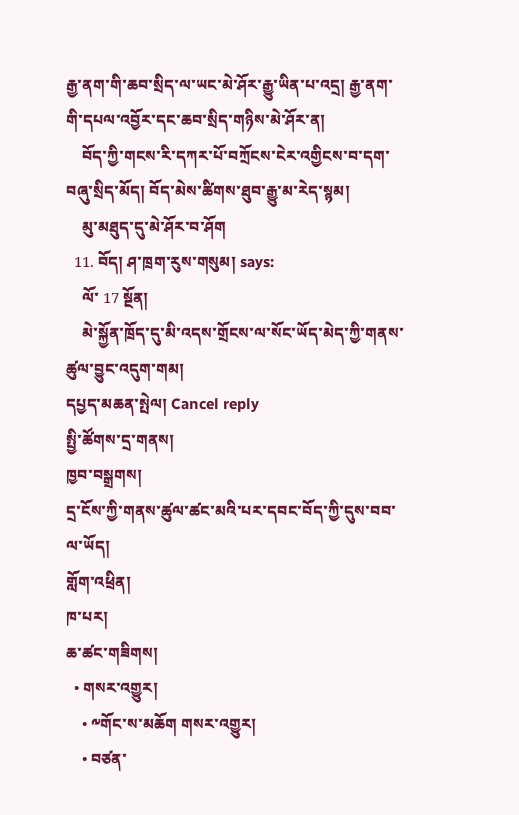རྒྱ་ནག་གི་ཆབ་སྲིད་ལ་ཡང་མེ་ཤོར་རྒྱུ་ཡིན་པ་འདྲ། རྒྱ་ནག་གི་དཔལ་འབྱོར་དང་ཆབ་སྲིད་གཉིས་མེ་ཤོར་ན།
    བོད་ཀྱི་གངས་རི་དཀར་པོ་བཀྲོངས་ངེར་འགྱིངས་བ་དག་བཞུ་སྲིད་མོད། བོད་མེས་ཚིགས་ཐུབ་རྒྱུ་མ་རེད་སྙམ།
    མུ་མཐུད་དུ་མེ་ཤོར་བ་ཤོག
  11. བོད། ཤ་ཁྲག་རུས་གསུམ། says:
    ལོ་ 17 སྔོན།
    མེ་སྐྱོན་ཁྲོད་དུ་མི་འདས་གྲོངས་ལ་སོང་ཡོད་མེད་ཀྱི་གནས་ཚུལ་བྱུང་འདུག་གམ།
དཔྱད་མཆན་སྤེལ། Cancel reply
སྤྱི་ཚོགས་དྲ་གནས།
ཁྱབ་བསྒྲགས།
དྲ་ངོས་ཀྱི་གནས་ཚུལ་ཚང་མའི་པར་དབང་བོད་ཀྱི་དུས་བབ་ལ་ཡོད།
གློག་འཕྲིན།
ཁ་པར།
ཆ་ཚང་གཟིགས།
  • གསར་འགྱུར།
    • ༸གོང་ས་མཆོག གསར་འགྱུར།
    • བཙན་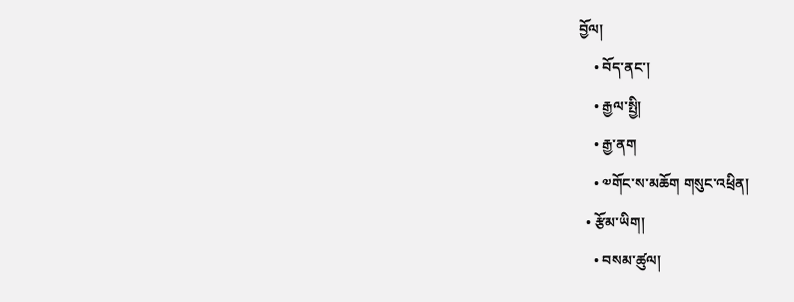བྱོལ།
    • བོད་ནང་།
    • རྒྱལ་སྤྱི།
    • རྒྱ་ནག
    • ༧གོང་ས་མཆོག གསུང་འཕྲིན།
  • རྩོམ་ཡིག།
    • བསམ་ཚུལ།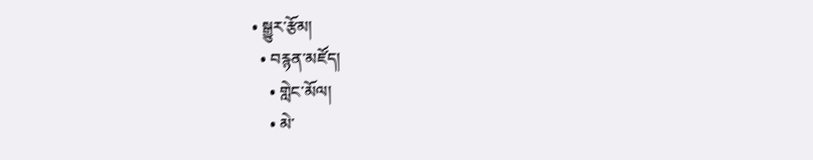• སྒྱུར་རྩོམ།
  • བརྙན་མཛོད།
    • གླེང་མོལ།
    • མེ་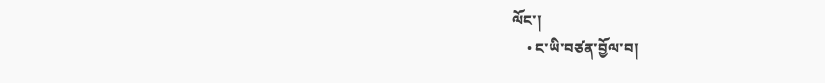ལོང་།
    • ང་ཡི་བཙན་བྱོལ་བ།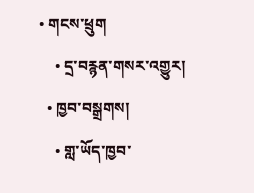• གངས་ཕྲུག
    • དྲ་བརྙན་གསར་འགྱུར།
  • ཁྱབ་བསྒྲགས།
    • གླ་ཡོད་ཁྱབ་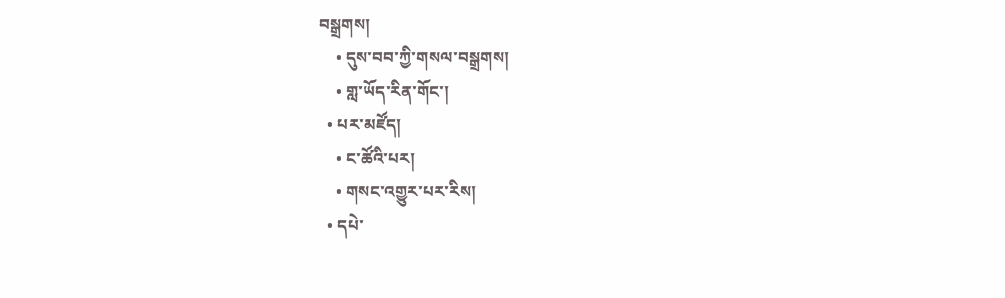བསྒྲགས།
    • དུས་བབ་ཀྱི་གསལ་བསྒྲགས།
    • གླ་ཡོད་རིན་གོང་།
  • པར་མཛོད།
    • ང་ཚོའི་པར།
    • གསང་འགྱུར་པར་རིས།
  • དཔེ་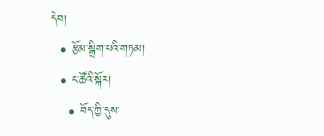དེབ།
  • རྩོམ་སྒྲིག་པའི་གཏམ།
  • ང་ཚོའི་སྐོར།
    • བོད་ཀྱི་དུས་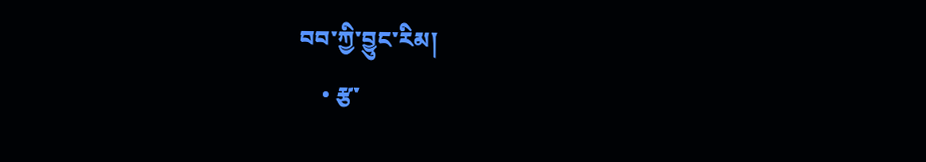བབ་ཀྱི་བྱུང་རིམ།
    • རྩ་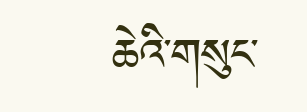ཆེའི་གསུང་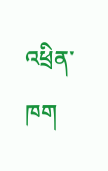འཕྲིན་ཁག